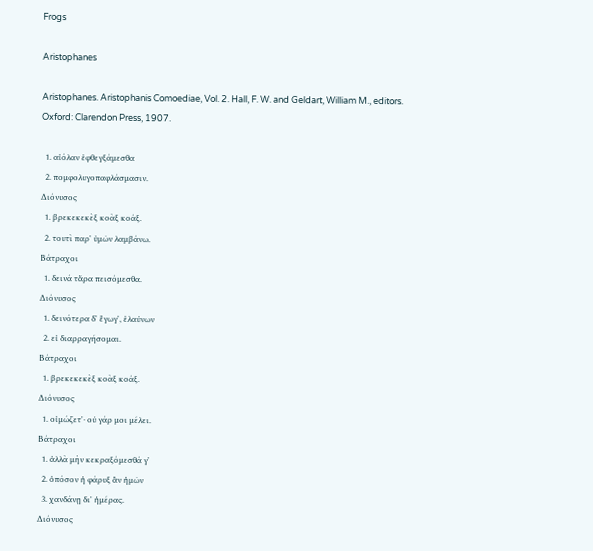Frogs

Aristophanes

Aristophanes. Aristophanis Comoediae, Vol. 2. Hall, F. W. and Geldart, William M., editors. Oxford: Clarendon Press, 1907.

  1. αἰόλαν ἐφθεγξάμεσθα
  2. πομφολυγοπαφλάσμασιν.
Διόνυσος
  1. βρεκεκεκὲξ κοὰξ κοάξ.
  2. τουτὶ παρʼ ὑμῶν λαμβάνω.
Βάτραχοι
  1. δεινά τἄρα πεισόμεσθα.
Διόνυσος
  1. δεινότερα δʼ ἔγωγʼ, ἐλαύνων
  2. εἰ διαρραγήσομαι.
Βάτραχοι
  1. βρεκεκεκὲξ κοὰξ κοάξ.
Διόνυσος
  1. οἰμώζετʼ· οὐ γάρ μοι μέλει.
Βάτραχοι
  1. ἀλλὰ μὴν κεκραξόμεσθά γʼ
  2. ὁπόσον ἡ φάρυξ ἂν ἡμῶν
  3. χανδάνῃ διʼ ἡμέρας.
Διόνυσος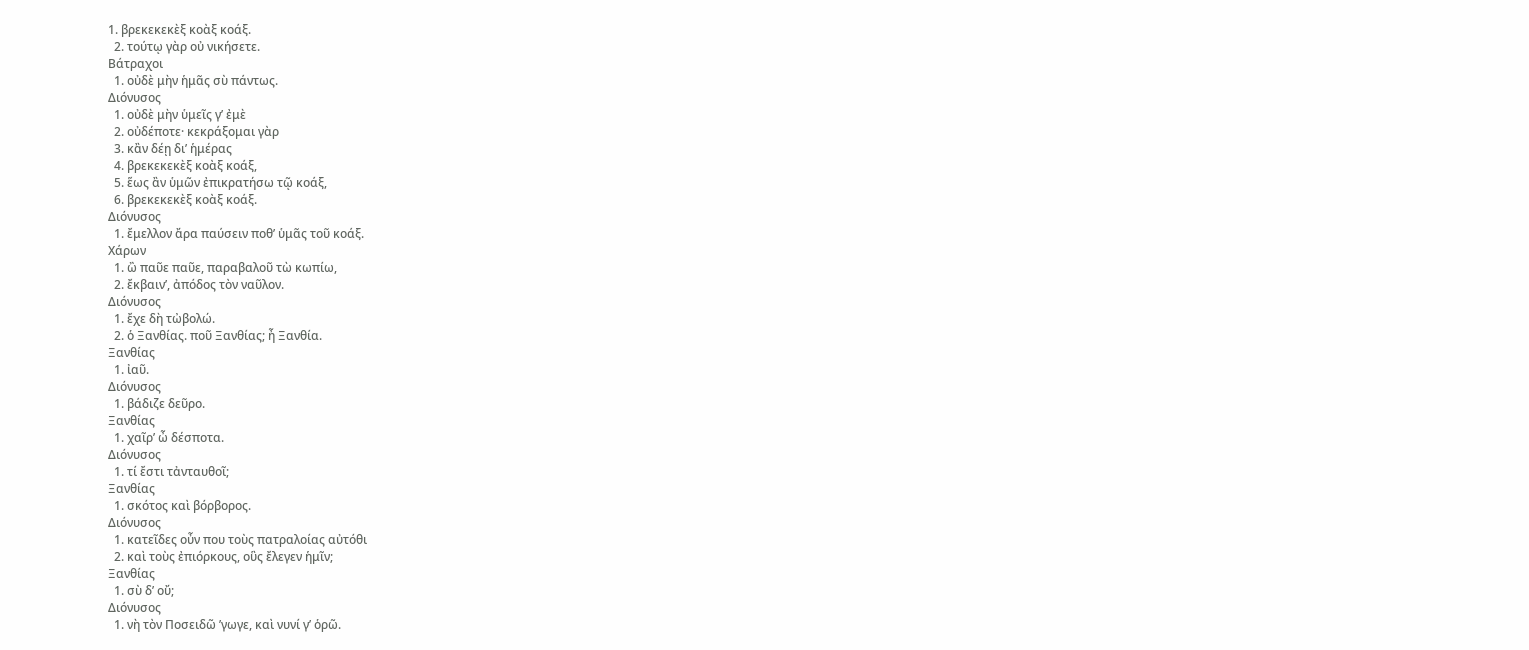1. βρεκεκεκὲξ κοὰξ κοάξ.
  2. τούτῳ γὰρ οὐ νικήσετε.
Βάτραχοι
  1. οὐδὲ μὴν ἡμᾶς σὺ πάντως.
Διόνυσος
  1. οὐδὲ μὴν ὑμεῖς γʼ ἐμὲ
  2. οὐδέποτε· κεκράξομαι γὰρ
  3. κἂν δέῃ διʼ ἡμέρας
  4. βρεκεκεκὲξ κοὰξ κοάξ,
  5. ἕως ἂν ὑμῶν ἐπικρατήσω τῷ κοάξ,
  6. βρεκεκεκὲξ κοὰξ κοάξ.
Διόνυσος
  1. ἔμελλον ἄρα παύσειν ποθʼ ὑμᾶς τοῦ κοάξ.
Χάρων
  1. ὢ παῦε παῦε, παραβαλοῦ τὼ κωπίω,
  2. ἔκβαινʼ, ἀπόδος τὸν ναῦλον.
Διόνυσος
  1. ἔχε δὴ τὠβολώ.
  2. ὁ Ξανθίας. ποῦ Ξανθίας; ἦ Ξανθία.
Ξανθίας
  1. ἰαῦ.
Διόνυσος
  1. βάδιζε δεῦρο.
Ξανθίας
  1. χαῖρʼ ὦ δέσποτα.
Διόνυσος
  1. τί ἔστι τἀνταυθοῖ;
Ξανθίας
  1. σκότος καὶ βόρβορος.
Διόνυσος
  1. κατεῖδες οὖν που τοὺς πατραλοίας αὐτόθι
  2. καὶ τοὺς ἐπιόρκους, οὓς ἔλεγεν ἡμῖν;
Ξανθίας
  1. σὺ δʼ οὔ;
Διόνυσος
  1. νὴ τὸν Ποσειδῶ ʼγωγε, καὶ νυνί γʼ ὁρῶ.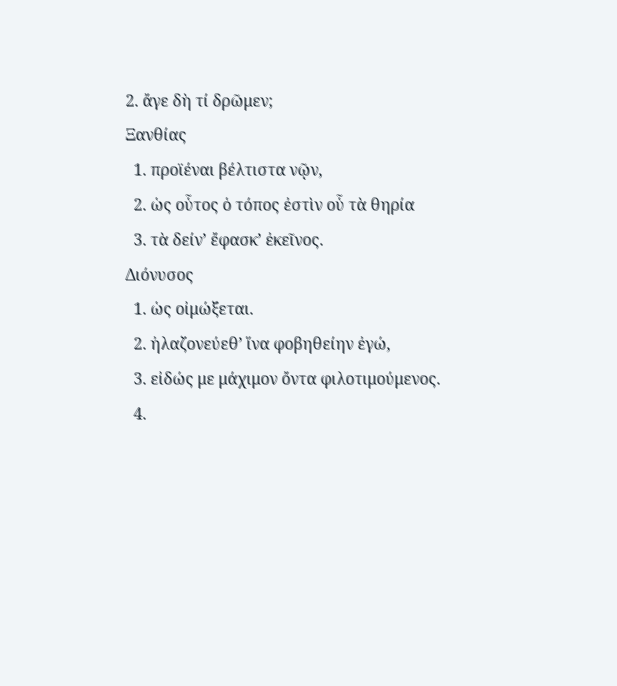2. ἄγε δὴ τί δρῶμεν;
Ξανθίας
  1. προϊέναι βέλτιστα νῷν,
  2. ὡς οὗτος ὁ τόπος ἐστὶν οὗ τὰ θηρία
  3. τὰ δείνʼ ἔφασκʼ ἐκεῖνος.
Διόνυσος
  1. ὡς οἰμώξεται.
  2. ἠλαζονεύεθʼ ἵνα φοβηθείην ἐγώ,
  3. εἰδώς με μάχιμον ὄντα φιλοτιμούμενος.
  4.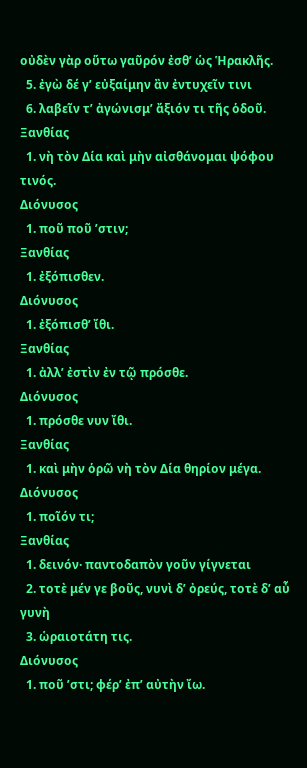οὐδὲν γὰρ οὕτω γαῦρόν ἐσθʼ ὡς Ἡρακλῆς.
  5. ἐγὼ δέ γʼ εὐξαίμην ἂν ἐντυχεῖν τινι
  6. λαβεῖν τʼ ἀγώνισμʼ ἄξιόν τι τῆς ὁδοῦ.
Ξανθίας
  1. νὴ τὸν Δία καὶ μὴν αἰσθάνομαι ψόφου τινός.
Διόνυσος
  1. ποῦ ποῦ ʼστιν;
Ξανθίας
  1. ἐξόπισθεν.
Διόνυσος
  1. ἐξόπισθʼ ἴθι.
Ξανθίας
  1. ἀλλʼ ἐστὶν ἐν τῷ πρόσθε.
Διόνυσος
  1. πρόσθε νυν ἴθι.
Ξανθίας
  1. καὶ μὴν ὁρῶ νὴ τὸν Δία θηρίον μέγα.
Διόνυσος
  1. ποῖόν τι;
Ξανθίας
  1. δεινόν· παντοδαπὸν γοῦν γίγνεται
  2. τοτὲ μέν γε βοῦς, νυνὶ δʼ ὀρεύς, τοτὲ δʼ αὖ γυνὴ
  3. ὡραιοτάτη τις.
Διόνυσος
  1. ποῦ ʼστι; φέρʼ ἐπʼ αὐτὴν ἴω.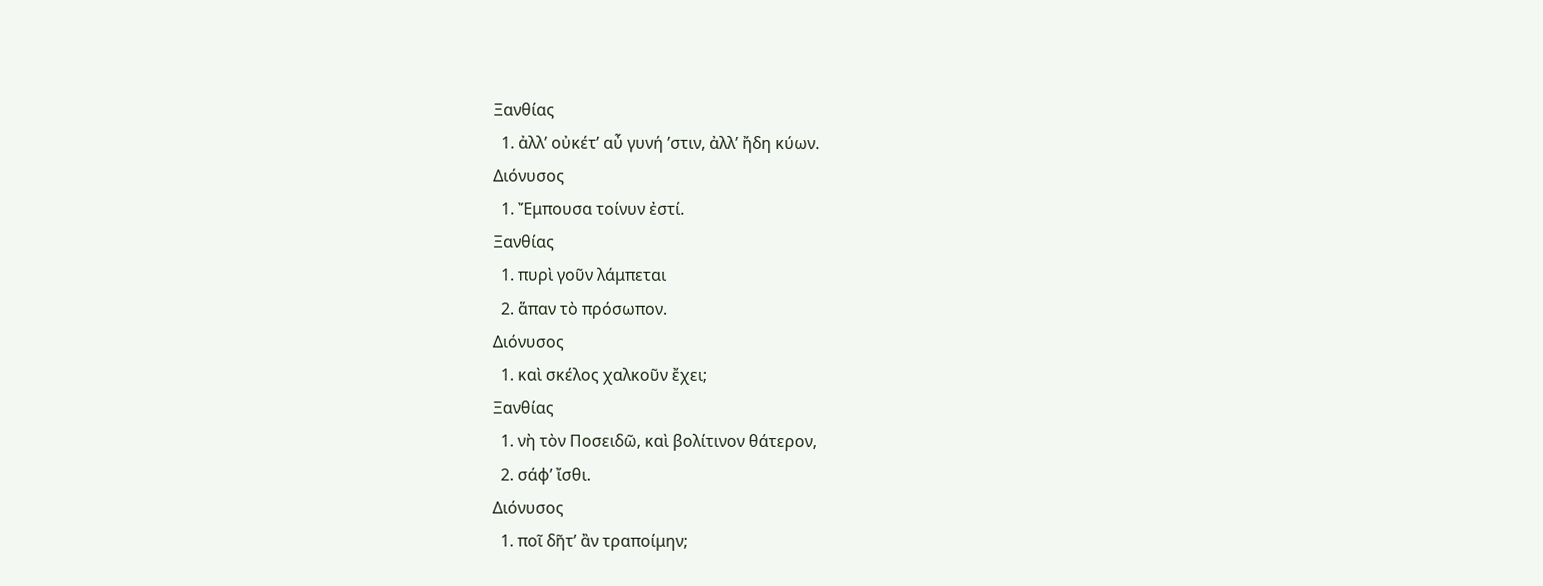Ξανθίας
  1. ἀλλʼ οὐκέτʼ αὖ γυνή ʼστιν, ἀλλʼ ἤδη κύων.
Διόνυσος
  1. Ἔμπουσα τοίνυν ἐστί.
Ξανθίας
  1. πυρὶ γοῦν λάμπεται
  2. ἅπαν τὸ πρόσωπον.
Διόνυσος
  1. καὶ σκέλος χαλκοῦν ἔχει;
Ξανθίας
  1. νὴ τὸν Ποσειδῶ, καὶ βολίτινον θάτερον,
  2. σάφʼ ἴσθι.
Διόνυσος
  1. ποῖ δῆτʼ ἂν τραποίμην;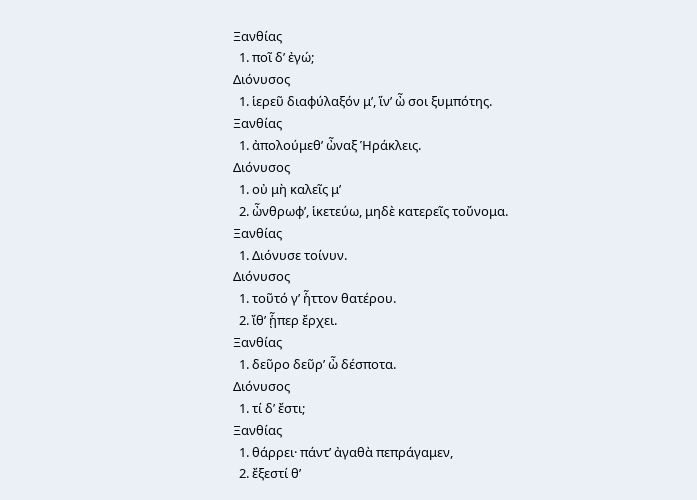Ξανθίας
  1. ποῖ δʼ ἐγώ;
Διόνυσος
  1. ἱερεῦ διαφύλαξόν μʼ, ἵνʼ ὦ σοι ξυμπότης.
Ξανθίας
  1. ἀπολούμεθʼ ὦναξ Ἡράκλεις.
Διόνυσος
  1. οὐ μὴ καλεῖς μʼ
  2. ὦνθρωφʼ, ἱκετεύω, μηδὲ κατερεῖς τοὔνομα.
Ξανθίας
  1. Διόνυσε τοίνυν.
Διόνυσος
  1. τοῦτό γʼ ἧττον θατέρου.
  2. ἴθʼ ᾗπερ ἔρχει.
Ξανθίας
  1. δεῦρο δεῦρʼ ὦ δέσποτα.
Διόνυσος
  1. τί δʼ ἔστι;
Ξανθίας
  1. θάρρει· πάντʼ ἀγαθὰ πεπράγαμεν,
  2. ἔξεστί θʼ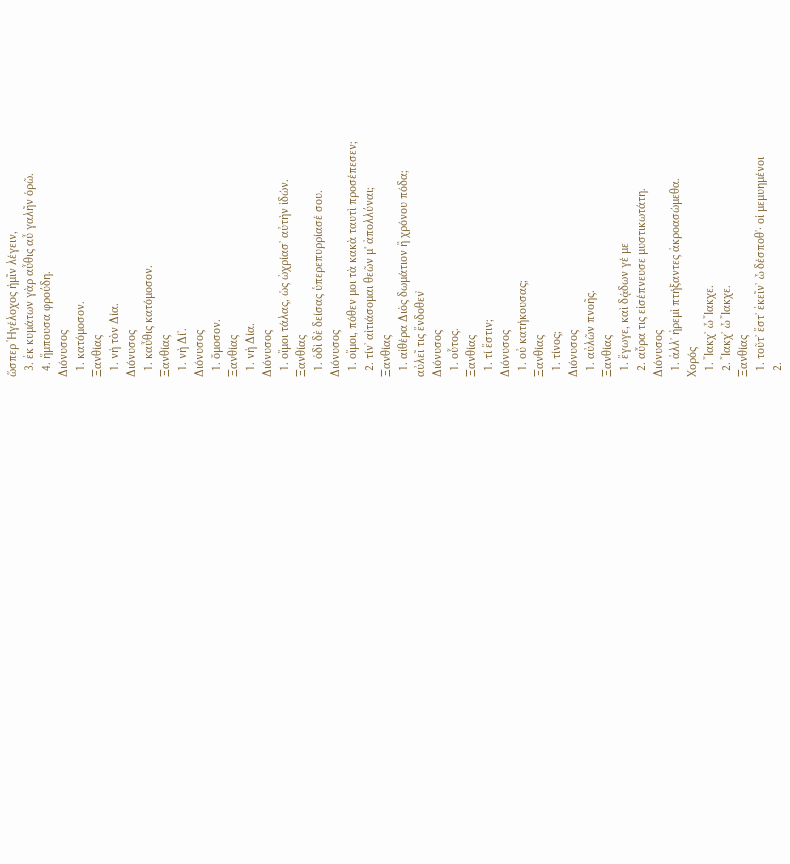ὥσπερ Ἡγέλοχος ἡμῖν λέγειν,
  3. ἐκ κυμάτων γὰρ αὖθις αὖ γαλῆν ὁρῶ.
  4. ἥμπουσα φρούδη.
Διόνυσος
  1. κατόμοσον.
Ξανθίας
  1. νὴ τὸν Δία.
Διόνυσος
  1. καὖθις κατόμοσον.
Ξανθίας
  1. νὴ Δίʼ.
Διόνυσος
  1. ὄμοσον.
Ξανθίας
  1. νὴ Δία.
Διόνυσος
  1. οἴμοι τάλας, ὡς ὠχρίασʼ αὐτὴν ἰδών.
Ξανθίας
  1. ὁδὶ δὲ δείσας ὑπερεπυρρίασέ σου.
Διόνυσος
  1. οἴμοι, πόθεν μοι τὰ κακὰ ταυτὶ προσέπεσεν;
  2. τίνʼ αἰτιάσομαι θεῶν μ' ἀπολλύναι;
Ξανθίας
  1. αἰθέρα Διὸς δωμάτιον ἢ χρόνου πόδα;
αὐλεῖ τις ἔνδοθεν̓
Διόνυσος
  1. οὗτος.
Ξανθίας
  1. τί ἔστιν;
Διόνυσος
  1. οὐ κατήκουσας;
Ξανθίας
  1. τίνος;
Διόνυσος
  1. αὐλῶν πνοῆς.
Ξανθίας
  1. ἔγωγε, καὶ δᾴδων γέ με
  2. αὔρα τις εἰσέπνευσε μυστικωτάτη.
Διόνυσος
  1. ἀλλʼ ἠρεμὶ πτήξαντες ἀκροασώμεθα.
Χορός
  1. Ἴακχʼ ὦ Ἴακχε.
  2. Ἴακχʼ ὦ Ἴακχε.
Ξανθίας
  1. τοῦτʼ ἔστʼ ἐκεῖνʼ ὦ δέσποθʼ· οἱ μεμυημένοι
  2.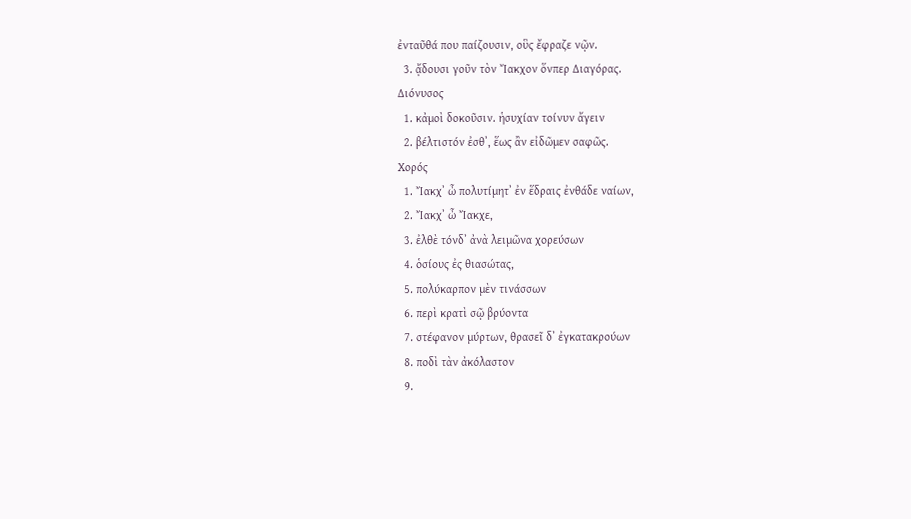ἐνταῦθά που παίζουσιν, οὓς ἔφραζε νῷν.
  3. ᾄδουσι γοῦν τὸν Ἴακχον ὅνπερ Διαγόρας.
Διόνυσος
  1. κἀμοὶ δοκοῦσιν. ἡσυχίαν τοίνυν ἄγειν
  2. βέλτιστόν ἐσθʼ, ἕως ἂν εἰδῶμεν σαφῶς.
Χορός
  1. Ἴακχʼ ὦ πολυτίμητʼ ἐν ἕδραις ἐνθάδε ναίων,
  2. Ἴακχʼ ὦ Ἴακχε,
  3. ἐλθὲ τόνδʼ ἀνὰ λειμῶνα χορεύσων
  4. ὁσίους ἐς θιασώτας,
  5. πολύκαρπον μὲν τινάσσων
  6. περὶ κρατὶ σῷ βρύοντα
  7. στέφανον μύρτων, θρασεῖ δʼ ἐγκατακρούων
  8. ποδὶ τὰν ἀκόλαστον
  9.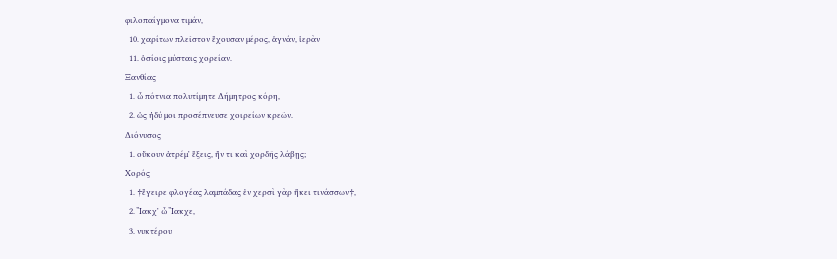φιλοπαίγμονα τιμάν,
  10. χαρίτων πλεῖστον ἔχουσαν μέρος, ἁγνάν, ἱερὰν
  11. ὁσίοις μύσταις χορείαν.
Ξανθίας
  1. ὦ πότνια πολυτίμητε Δήμητρος κόρη,
  2. ὡς ἡδύ μοι προσέπνευσε χοιρείων κρεῶν.
Διόνυσος
  1. οὔκουν ἀτρέμʼ ἕξεις, ἤν τι καὶ χορδῆς λάβῃς;
Χορός
  1. †ἔγειρε φλογέας λαμπάδας ἐν χερσὶ γὰρ ἥκει τινάσσων†,
  2. Ἴακχʼ ὦ Ἴακχε,
  3. νυκτέρου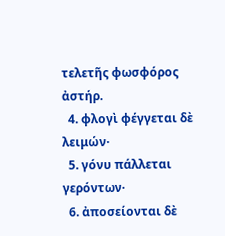τελετῆς φωσφόρος ἀστήρ.
  4. φλογὶ φέγγεται δὲ λειμών·
  5. γόνυ πάλλεται γερόντων·
  6. ἀποσείονται δὲ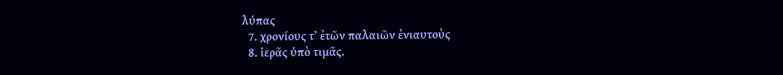λύπας
  7. χρονίους τʼ ἐτῶν παλαιῶν ἐνιαυτοὺς
  8. ἱερᾶς ὑπὸ τιμᾶς.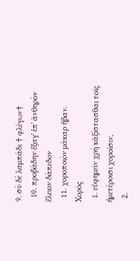9. σὺ δὲ λαμπάδι † φλέγων†
  10. προβάδην ἔξαγʼ ἐπʼ ἀνθηρὸν ἕλειον δάπεδον
  11. χοροποιὸν μάκαρ ἥβαν.
Χορός
  1. εὐφημεῖν χρὴ κἀξίστασθαι τοῖς ἡμετέροισι χοροῖσιν,
  2.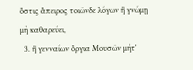ὅστις ἄπειρος τοιῶνδε λόγων ἢ γνώμῃ μὴ καθαρεύει,
  3. ἢ γενναίων ὄργια Μουσῶν μήτʼ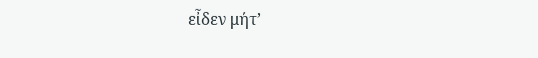εἶδεν μήτʼ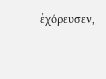ἐχόρευσεν,